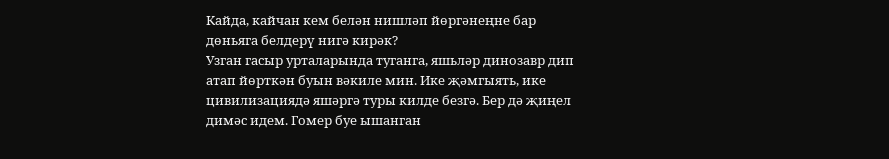Кайда, кайчан кем белән нишләп йөргәнеңне бар дөньяга белдерү нигә кирәк?
Узган гасыр урталарында туганга, яшьләр динозавр дип атап йөрткән буын вәкиле мин. Ике җәмгыять, ике цивилизациядә яшәргә туры килде безгә. Бер дә җиңел димәс идем. Гомер буе ышанган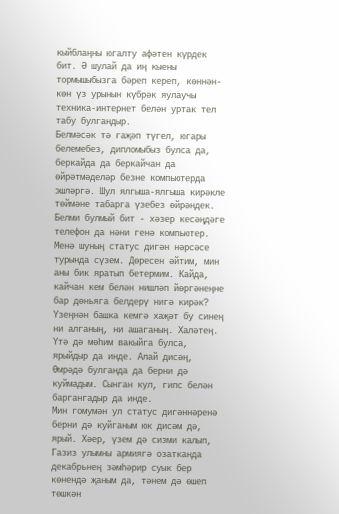кыйблаңны югалту афәтен күрдек бит. Ә шулай да иң кыены тормышыбызга бәреп кереп, көннән-көн үз урынын күбрәк яулаучы техника-интернет белән уртак тел табу булгандыр.
Белмәсәк тә гаҗәп түгел, югары белемебез, дипломыбыз булса да, беркайда да беркайчан да өйрәтмәделәр безне компьютерда эшләргә. Шул ялгыша-ялгыша кирәкле төймәне табарга үзебез өйрәндек. Белми булмый бит - хәзер кесәңдәге телефон да нәни генә компьютер. Менә шуның статус дигән нәрсәсе турында сүзем. Дөресен әйтим, мин аны бик яратып бетермим. Кайда, кайчан кем белән нишләп йөргәнеңне бар дөньяга белдерү нигә кирәк? Үзеңнән башка кемгә хаҗәт бу синең ни алганың, ни ашаганың. Халәтең. Үтә дә мөһим вакыйга булса, ярыйдыр да инде. Алай дисәң, Өмрәдә булганда да берни дә куймадым. Сынган кул, гипс белән баргангадыр да инде.
Мин гомумән ул статус дигәннәренә берни дә куйганым юк дисәм дә, ярый. Хәер, үзем дә сизми калып, Газиз улымны армиягә озатканда декабрьнең зәмһәрир суык бер көнендә җаным да, тәнем дә өшеп төшкән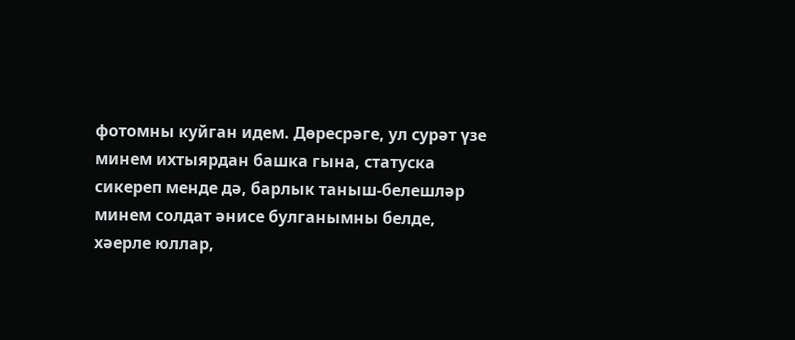фотомны куйган идем. Дөресрәге, ул сурәт үзе минем ихтыярдан башка гына, статуска сикереп менде дә, барлык таныш-белешләр минем солдат әнисе булганымны белде, хәерле юллар,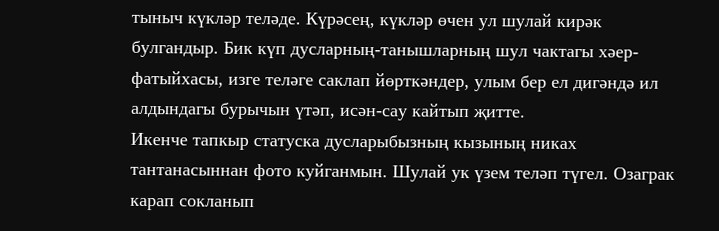тыныч күкләр теләде. Күрәсең, күкләр өчен ул шулай кирәк булгандыр. Бик күп дусларның-танышларның шул чактагы хәер-фатыйхасы, изге теләге саклап йөрткәндер, улым бер ел дигәндә ил алдындагы бурычын үтәп, исән-сау кайтып җитте.
Икенче тапкыр статуска дусларыбызның кызының никах тантанасыннан фото куйганмын. Шулай ук үзем теләп түгел. Озаграк карап сокланып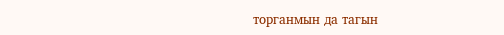торганмын да тагын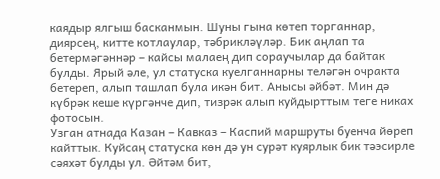каядыр ялгыш басканмын. Шуны гына көтеп торганнар, диярсең, китте котлаулар, тәбрикләүләр. Бик аңлап та бетермәгәннәр – кайсы малаең дип сораучылар да байтак булды. Ярый әле, ул статуска куелганнарны теләгән очракта бетереп, алып ташлап була икән бит. Анысы әйбәт. Мин дә күбрәк кеше күргәнче дип, тизрәк алып куйдырттым теге никах фотосын.
Узган атнада Казан – Кавказ – Каспий маршруты буенча йөреп кайттык. Куйсаң статуска көн дә ун сурәт куярлык бик тәэсирле сәяхәт булды ул. Әйтәм бит,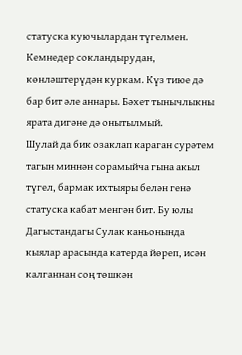статуска куючылардан түгелмен. Кемнедер сокландырудан, көнләштерүдән куркам. Күз тиюе дә бар бит әле аннары. Бәхет тынычлыкны ярата дигәне дә онытылмый.
Шулай да бик озаклап караган сурәтем тагын миннән сорамыйча гына акыл түгел, бармак ихтыяры белән генә статуска кабат менгән бит. Бу юлы Дагыстандагы Сулак каньонында кыялар арасында катерда йөреп, исән калганнан соң төшкән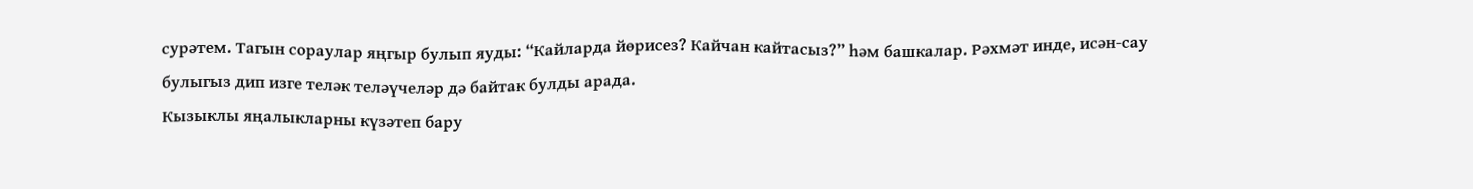сурәтем. Тагын сораулар яңгыр булып яуды: “Кайларда йөрисез? Кайчан кайтасыз?” һәм башкалар. Рәхмәт инде, исән-сау булыгыз дип изге теләк теләүчеләр дә байтак булды арада.
Кызыклы яңалыкларны күзәтеп бару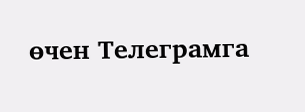өчен Телеграмга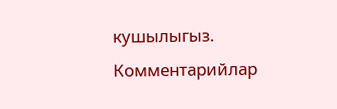кушылыгыз.
Комментарийлар